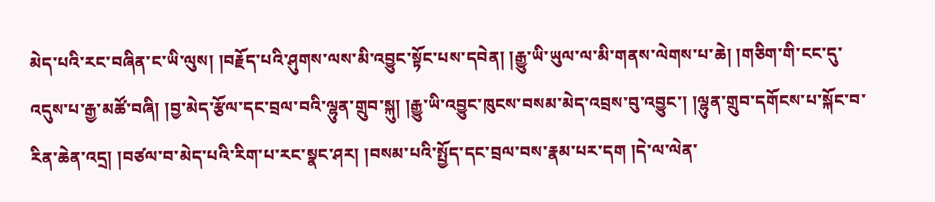མེད་པའི་རང་བཞིན་ང་ཡི་ལུས། །བརྗོད་པའི་ཤུགས་ལས་མི་འབྱུང་སྟོང་པས་དབེན། །རྒྱུ་ཡི་ཡུལ་ལ་མི་གནས་ལེགས་པ་ཆེ། །གཅིག་གི་ངང་དུ་འདུས་པ་རྒྱ་མཚོ་བཞི། །བྱ་མེད་རྩོལ་དང་བྲལ་བའི་ལྷུན་གྲུབ་སྐུ། །རྒྱུ་ཡི་འབྱུང་ཁུངས་བསམ་མེད་འབྲས་བུ་འབྱུང་། །ལྷུན་གྲུབ་དགོངས་པ་སྐོང་བ་རིན་ཆེན་འདྲ། །བཙལ་བ་མེད་པའི་རིག་པ་རང་སྣང་ཤར། །བསམ་པའི་སྤྱོད་དང་བྲལ་བས་རྣམ་པར་དག །དེ་ལ་ལེན་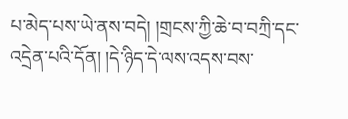པ་མེད་པས་ཡེ་ནས་བདེ། །གྲངས་ཀྱི་ཆེ་བ་བཀྲི་དང་འདྲེན་པའི་དོན། །དེ་ཉིད་དེ་ལས་འདས་བས་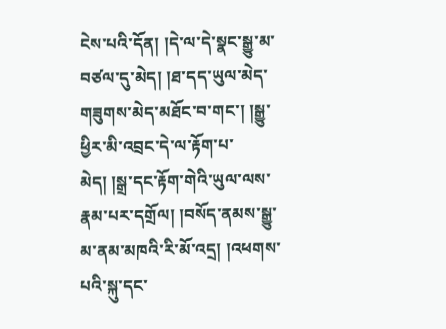ངེས་པའི་དོན། །དེ་ལ་དེ་སྣང་སྒྱུ་མ་བཙལ་དུ་མེད། །ཐ་དད་ཡུལ་མེད་གཟུགས་མེད་མཐོང་བ་གང་། །སྒྱུ་ཕྱིར་མི་འབྲང་དེ་ལ་རྟོག་པ་མེད། །སྒྲ་དང་རྟོག་གེའི་ཡུལ་ལས་རྣམ་པར་དགྲོལ། །བསོད་ནམས་སྒྱུ་མ་ནམ་མཁའི་རི་མོ་འདྲ། །འཕགས་པའི་སྐུ་དང་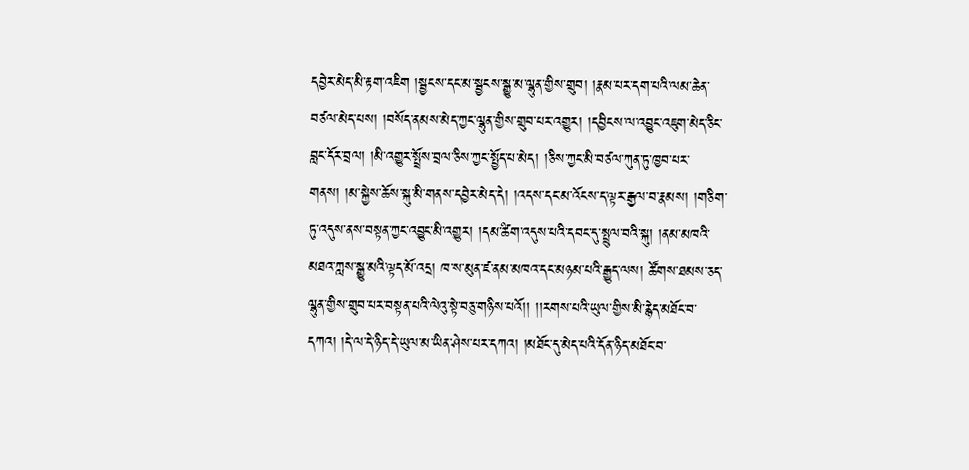དབྱེར་མེད་མི་རྟག་འཇིག །སྦྱངས་དང་མ་སྦྱངས་སྒྱུ་མ་ལྷུན་གྱིས་གྲུབ། །རྣམ་པར་དག་པའི་ལམ་ཆེན་བཙལ་མེད་པས། །བསོད་ནམས་མེད་ཀྱང་ལྷུན་གྱིས་གྲུབ་པར་འགྱུར། །དབྱིངས་ལ་འབྱུང་འཇུག་མེད་ཅིང་བླང་དོར་བྲལ། །མི་འགྱུར་སྤྲོས་བྲལ་ཅིས་ཀྱང་སྤྱོད་པ་མེད། །ཅིས་ཀྱང་མི་བཙལ་ཀུན་ཏུ་ཁྱབ་པར་གནས། །མ་སྐྱེས་ཆོས་སྐུ་མི་གནས་དབྱེར་མེད་དེ། །འདས་དང་མ་འོངས་ད་ལྟར་རྒྱལ་བ་རྣམས། །གཅིག་ཏུ་འདུས་ནས་བསྟན་ཀྱང་འབྱུང་མི་འགྱུར། །དམ་ཚིག་འདུས་པའི་དབང་དུ་སྤྲུལ་བའི་སྐུ། །ནམ་མཁའི་མཐའ་ཀླས་སྒྱུ་མའི་ལྟད་མོ་འདྲ། ཁ་ས་མུན་ཛ་ནམ་མཁའ་དང་མཉམ་པའི་རྒྱུད་ལས། ཚོགས་ཐམས་ཅད་ལྷུན་གྱིས་གྲུབ་པར་བསྟན་པའི་ལེའུ་སྟེ་བཅུ་གཉིས་པའོ།། །།རགས་པའི་ཡུལ་གྱིས་མི་རྙེད་མཐོང་བ་དཀའ། །དེ་ལ་དེ་ཉིད་དེ་ཡུལ་མ་ཡིན་ཤེས་པར་དཀའ། །མཐོང་དུ་མེད་པའི་དོན་ཉིད་མཐོང་བ་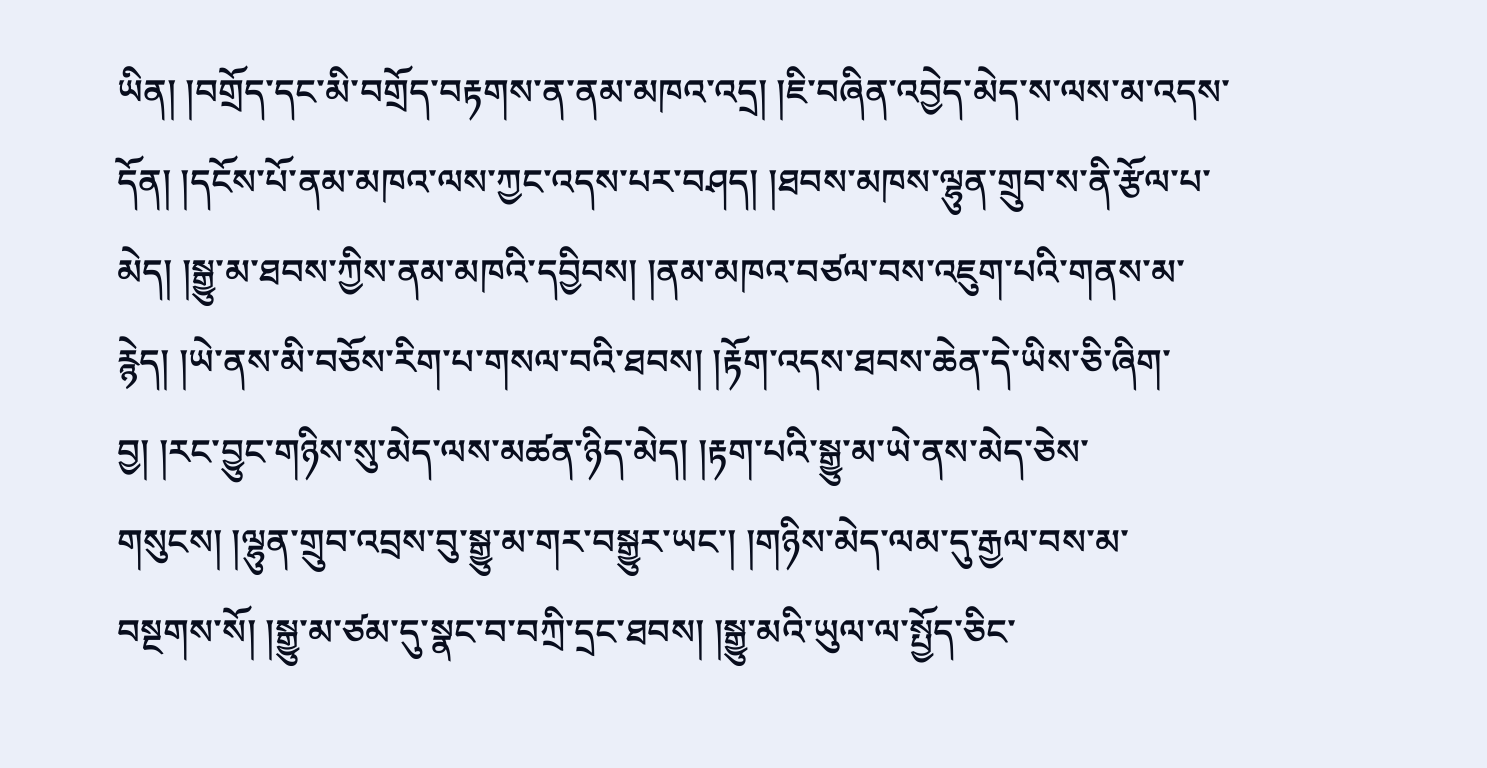ཡིན། །བགྲོད་དང་མི་བགྲོད་བརྟགས་ན་ནམ་མཁའ་འདྲ། །ཇི་བཞིན་འབྱེད་མེད་ས་ལས་མ་འདས་དོན། །དངོས་པོ་ནམ་མཁའ་ལས་ཀྱང་འདས་པར་བཤད། །ཐབས་མཁས་ལྷུན་གྲུབ་ས་ནི་རྩོལ་པ་མེད། །སྒྱུ་མ་ཐབས་ཀྱིས་ནམ་མཁའི་དབྱིབས། །ནམ་མཁའ་བཙལ་བས་འཇུག་པའི་གནས་མ་རྙེད། །ཡེ་ནས་མི་བཅོས་རིག་པ་གསལ་བའི་ཐབས། །རྟོག་འདས་ཐབས་ཆེན་དེ་ཡིས་ཅི་ཞིག་བྱ། །རང་བྱུང་གཉིས་སུ་མེད་ལས་མཚན་ཉིད་མེད། །རྟག་པའི་སྒྱུ་མ་ཡེ་ནས་མེད་ཅེས་གསུངས། །ལྷུན་གྲུབ་འབྲས་བུ་སྒྱུ་མ་གར་བསྒྱུར་ཡང་། །གཉིས་མེད་ལམ་དུ་རྒྱལ་བས་མ་བསྔགས་སོ། །སྒྱུ་མ་ཙམ་དུ་སྣང་བ་བཀྲི་དྲང་ཐབས། །སྒྱུ་མའི་ཡུལ་ལ་སྤྱོད་ཅིང་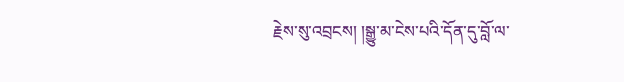རྗེས་སུ་འབྲངས། །སྒྱུ་མ་ངེས་པའི་དོན་དུ་བློ་ལ་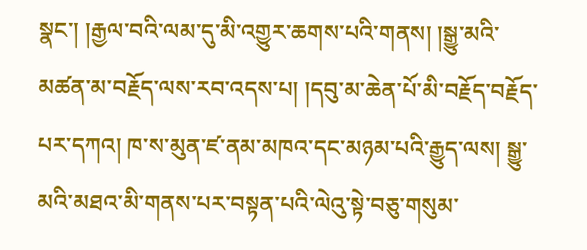སྣང་། །རྒྱལ་བའི་ལམ་དུ་མི་འགྱུར་ཆགས་པའི་གནས། །སྒྱུ་མའི་མཚན་མ་བརྗོད་ལས་རབ་འདས་པ། །དབུ་མ་ཆེན་པོ་མི་བརྗོད་བརྗོད་པར་དཀའ། ཁ་ས་མུན་ཛ་ནམ་མཁའ་དང་མཉམ་པའི་རྒྱུད་ལས། སྒྱུ་མའི་མཐའ་མི་གནས་པར་བསྟན་པའི་ལེའུ་སྟེ་བཅུ་གསུམ་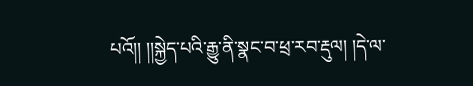པའོ།། །།སྐྱེད་པའི་རྒྱུ་ནི་སྣང་བ་ཕྲ་རབ་རྡུལ། །དེ་ལ་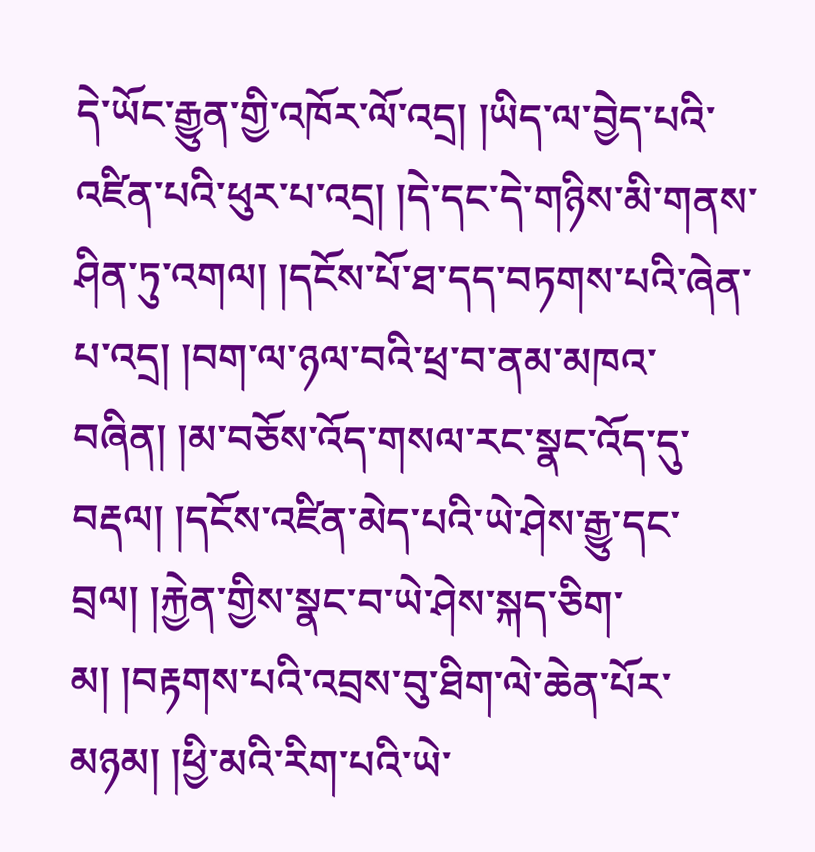དེ་ཡོང་རྒྱུན་གྱི་འཁོར་ལོ་འདྲ། །ཡིད་ལ་བྱེད་པའི་འཛིན་པའི་ཕུར་པ་འདྲ། །དེ་དང་དེ་གཉིས་མི་གནས་ཤིན་ཏུ་འགལ། །དངོས་པོ་ཐ་དད་བཏགས་པའི་ཞེན་པ་འདྲ། །བག་ལ་ཉལ་བའི་ཕྲ་བ་ནམ་མཁའ་བཞིན། །མ་བཅོས་འོད་གསལ་རང་སྣང་འོད་དུ་བརྡལ། །དངོས་འཛིན་མེད་པའི་ཡེ་ཤེས་རྒྱུ་དང་བྲལ། །རྐྱེན་གྱིས་སྣང་བ་ཡེ་ཤེས་སྐད་ཅིག་མ། །བརྟགས་པའི་འབྲས་བུ་ཐིག་ལེ་ཆེན་པོར་མཉམ། །ཕྱི་མའི་རིག་པའི་ཡེ་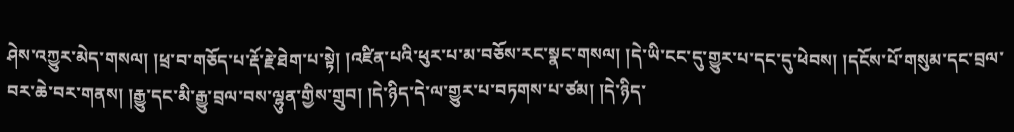ཤེས་འཀྱུར་མེད་གསལ། །ཕྲ་བ་གཅོད་པ་རྡོ་རྗེ་ཐེག་པ་སྟེ། །འཛིན་པའི་ཕུར་པ་མ་བཅོས་རང་སྣང་གསལ། །དེ་ཡི་ངང་དུ་གྱུར་པ་དང་དུ་ཕེབས། །དངོས་པོ་གསུམ་དང་བྲལ་བར་ཆེ་བར་གནས། །རྒྱུ་དང་མི་རྒྱུ་བྲལ་བས་ལྷུན་གྱིས་གྲུབ། །དེ་ཉིད་དེ་ལ་གྱུར་པ་བཏགས་པ་ཙམ། །དེ་ཉིད་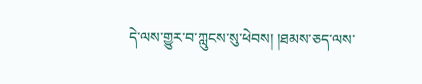དེ་ལས་གྱུར་བ་ཀླུངས་སུ་ཕེབས། །ཐམས་ཅད་ལས་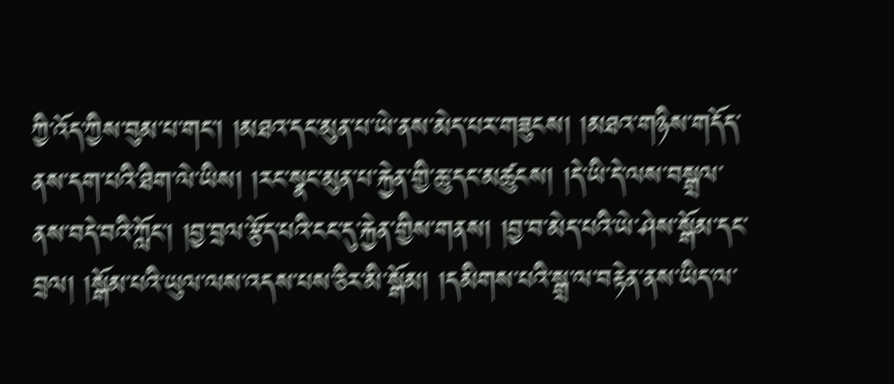ཀྱི་འོད་ཀྱིས་བུམ་པ་གང་། །མཐའ་དང་མུན་པ་ཡེ་ནས་མེད་པར་གཟུངས། །མཐའ་གཉིས་གདོད་ནས་དག་པའི་ཐིག་ལེ་ཡིས། །རང་སྣང་མུན་པ་རྐྱེན་གྱི་ཆུ་དང་མཚུངས། །དེ་ཡི་དེ་ལས་བསྒྲལ་ནས་བདེ་བའི་ཀློང་། །བྱ་བྲལ་རྩོད་པའི་ངང་དུ་རྐྱེན་གྱིས་གནས། །བྱ་བ་མེད་པའི་ཡེ་ཤེས་སྒོམ་དང་བྲལ། །སྒོམ་པའི་ཡུལ་ལས་འདས་པས་ཅིར་མི་སྒོམ། །དམིགས་པའི་སྒྲ་ལ་བརྟེན་ནས་ཡིད་ལ་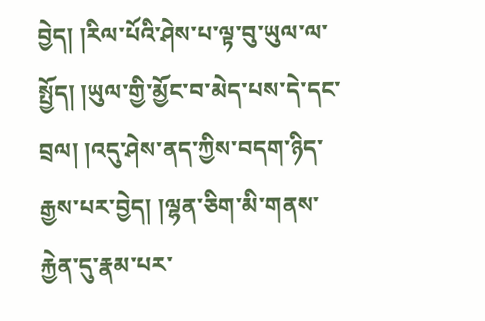བྱེད། །རིལ་པོའི་ཤེས་པ་ལྟ་བུ་ཡུལ་ལ་སྤྱོད། །ཡུལ་གྱི་མྱོང་བ་མེད་པས་དེ་དང་བྲལ། །འདུ་ཤེས་ནད་ཀྱིས་བདག་ཉིད་རྒྱས་པར་བྱེད། །ལྷན་ཅིག་མི་གནས་རྐྱེན་དུ་རྣམ་པར་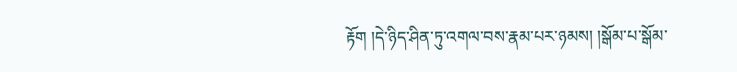རྟོག །དེ་ཉིད་ཤིན་ཏུ་འགལ་བས་རྣམ་པར་ཉམས། །སྒོམ་པ་སྒོམ་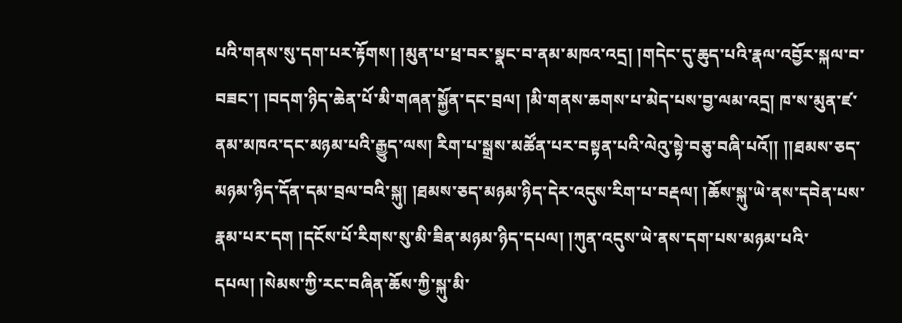པའི་གནས་སུ་དག་པར་རྟོགས། །མུན་པ་ཕྲ་བར་སྣང་བ་ནམ་མཁའ་འདྲ། །གདེང་དུ་ཆུད་པའི་རྣལ་འབྱོར་སྐལ་བ་བཟང་། །བདག་ཉིད་ཆེན་པོ་མི་གཞན་སྐྱོན་དང་བྲལ། །མི་གནས་ཆགས་པ་མེད་པས་བྱ་ལམ་འདྲ། ཁ་ས་མུན་ཛ་ནམ་མཁའ་དང་མཉམ་པའི་རྒྱུད་ལས། རིག་པ་སྒྲས་མཚོན་པར་བསྟན་པའི་ལེའུ་སྟེ་བཅུ་བཞི་པའོ།། །།ཐམས་ཅད་མཉམ་ཉིད་དོན་དམ་བྲལ་བའི་སྐུ། །ཐམས་ཅད་མཉམ་ཉིད་དེར་འདུས་རིག་པ་བརྡལ། །ཆོས་སྐུ་ཡེ་ནས་དབེན་པས་རྣམ་པར་དག །དངོས་པོ་རིགས་སུ་མི་ཟིན་མཉམ་ཉིད་དཔལ། །ཀུན་འདུས་ཡེ་ནས་དག་པས་མཉམ་པའི་དཔལ། །སེམས་ཀྱི་རང་བཞིན་ཆོས་ཀྱི་སྐུ་མི་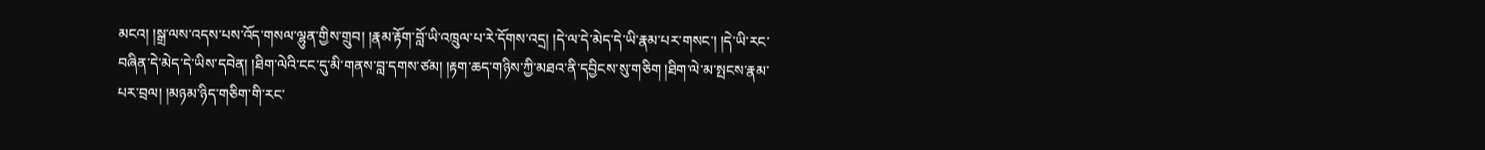མངའ། །སྒྲ་ལས་འདས་པས་འོད་གསལ་ལྷུན་གྱིས་གྲུབ། །རྣམ་རྟོག་བློ་ཡི་འཁྲུལ་པ་རེ་དོགས་འདྲ། །དེ་ལ་དེ་མེད་དེ་ཡི་རྣམ་པར་གསང་། །དེ་ཡི་རང་བཞིན་དེ་མེད་དེ་ཡིས་དབེན། །ཐིག་ལེའི་ངང་དུ་མི་གནས་བླ་དགས་ཙམ། །རྟག་ཆད་གཉིས་ཀྱི་མཐའ་ནི་དབྱིངས་སུ་གཅིག །ཐིག་ལེ་མ་སྤངས་རྣམ་པར་བྲལ། །མཉམ་ཉིད་གཅིག་གི་རང་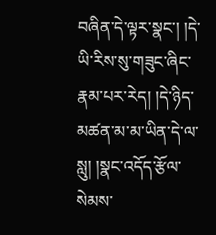བཞིན་དེ་ལྟར་སྣང་། །དེ་ཡི་རིས་སུ་གཟུང་ཞིང་རྣམ་པར་རེད། །དེ་ཉིད་མཚན་མ་མ་ཡིན་དེ་ལ་སླུ། །སྣང་འདོད་རྩོལ་སེམས་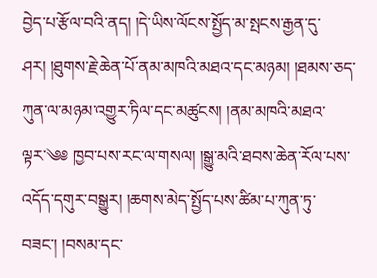བྱེད་པ་རྩོལ་བའི་ནད། །དེ་ཡིས་ལོངས་སྤྱོད་མ་སྤངས་རྒྱན་དུ་ཤར། །ཐུགས་རྗེ་ཆེན་པོ་ནམ་མཁའི་མཐའ་དང་མཉམ། །ཐམས་ཅད་ཀུན་ལ་མཉམ་འགྱུར་ཏིལ་དང་མཚུངས། །ནམ་མཁའི་མཐའ་ལྟར་༄༅ ཁྱབ་པས་རང་ལ་གསལ། །སྒྱུ་མའི་ཐབས་ཆེན་རོལ་པས་འདོད་དགུར་བསྒྱུར། །ཆགས་མེད་སྤྱོད་པས་ཚིམ་པ་ཀུན་ཏུ་བཟང་། །བསམ་དང་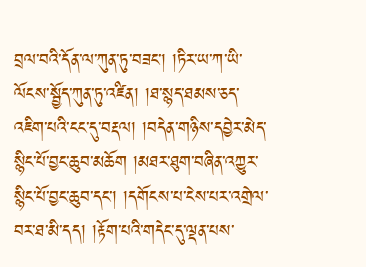བྲལ་བའི་དོན་ལ་ཀུན་ཏུ་བཟང་། །ཏིར་ཡ་ཀ་ཡི་ལོངས་སྦྱོད་ཀུན་ཏུ་འཛིན། །ཐ་སྙད་ཐམས་ཅད་འཇིག་པའི་ངང་དུ་བརྡལ། །བདེན་གཉིས་དབྱེར་མེད་སྙིང་པོ་བྱང་ཆུབ་མཆོག །མཐར་ཐུག་བཞིན་འཀྱུར་སྙིང་པོ་བྱང་ཆུབ་དང་། །དགོངས་པ་ངེས་པར་འགྲེལ་བར་ཐ་མི་དད། །རྟོག་པའི་གདེང་དུ་ལྡན་པས་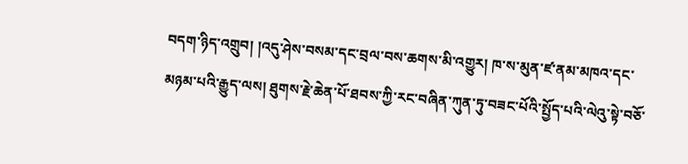བདག་ཉིད་འགྲུབ། །འདུ་ཤེས་བསམ་དང་བྲལ་བས་ཆགས་མི་འགྱུར། ཁ་ས་མུན་ཛ་ནམ་མཁའ་དང་མཉམ་པའི་རྒྱུད་ལས། ཐུགས་རྗེ་ཆེན་པོ་ཐབས་ཀྱི་རང་བཞིན་ཀུན་ཏུ་བཟང་པོའི་སྤྱོད་པའི་ལེའུ་སྟེ་བཅོ་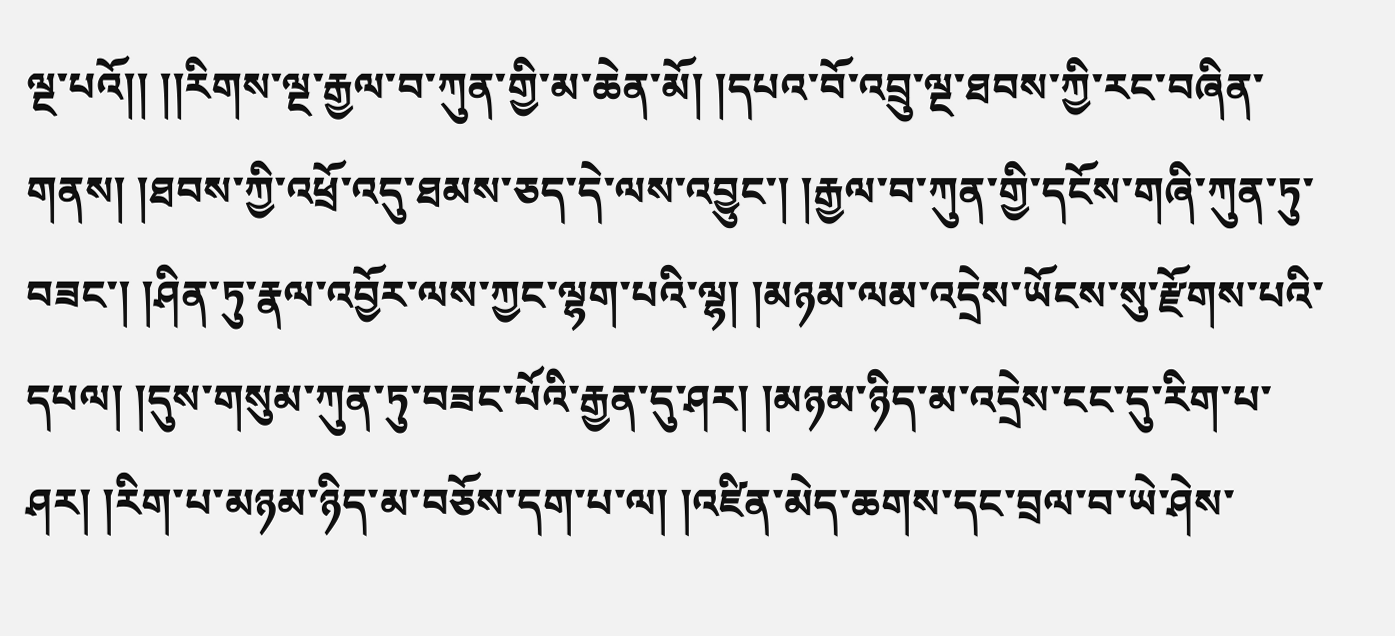ལྔ་པའོ།། །།རིགས་ལྔ་རྒྱལ་བ་ཀུན་གྱི་མ་ཆེན་མོ། །དཔའ་བོ་འབྲུ་ལྔ་ཐབས་ཀྱི་རང་བཞིན་གནས། །ཐབས་ཀྱི་འཕྲོ་འདུ་ཐམས་ཅད་དེ་ལས་འབྱུང་། །རྒྱལ་བ་ཀུན་གྱི་དངོས་གཞི་ཀུན་ཏུ་བཟང་། །ཤིན་ཏུ་རྣལ་འབྱོར་ལས་ཀྱང་ལྷག་པའི་ལྷ། །མཉམ་ལམ་འདྲེས་ཡོངས་སུ་རྫོགས་པའི་དཔལ། །དུས་གསུམ་ཀུན་ཏུ་བཟང་པོའི་རྒྱན་དུ་ཤར། །མཉམ་ཉིད་མ་འདྲེས་ངང་དུ་རིག་པ་ཤར། །རིག་པ་མཉམ་ཉིད་མ་བཅོས་དག་པ་ལ། །འཛིན་མེད་ཆགས་དང་བྲལ་བ་ཡེ་ཤེས་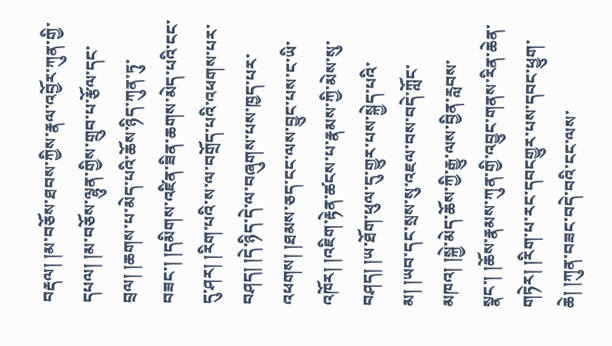བརྡལ། །མ་བཅོས་ཐབས་ཀྱིས་རྣལ་འབྱོར་ཀུན་གྱི་དཔལ། །མ་བཅོས་ལྷུན་གྱིས་གྲུབ་པ་རྩོལ་དང་བྲལ། །ཆགས་པ་མེད་པའི་ཆོས་ཉིད་ཀུན་ཏུ་བཟང་། །དམིགས་འཛིན་ཟིན་ཆགས་མེད་པའི་ངང་དུ་ཤར། །རིག་པའི་ས་ལ་བགྲོད་པའི་འཕགས་པར་བཤད། །དེ་ཉིད་དེ་ལ་བཞུགས་པས་ཁྱད་པར་འཕགས། །ཐམས་ཅད་ངང་ལས་བྱུང་པས་ང་ཡི་འཁོར། །འཇིག་རྟེན་ཚངས་པ་རྣམས་ཀྱི་མེས་སུ་བཤད། །ཡ་ཐོག་ཕུལ་དུ་གྱུར་པས་སྐྱེད་པའི་མ། །ཡབ་དང་སྲས་སུ་འཇལ་བས་བདེ་ཀློང་མཁའ། །སྐྱེ་མེད་ཆོས་ཀྱི་རྒྱུ་ལས་བྱིན་རླབས་སྣང་། །ཆོས་རྣམས་ཀུན་གྱི་འབྱུང་གནས་རིན་ཆེན་གཏེར། །རིག་པ་རང་དབངགྱུར་པས་དབང་ཕྱུག་ཆེ། །ཀུན་བཟང་བདེ་བའི་ངང་ལས་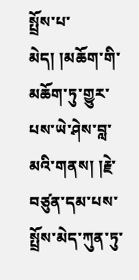སྤྲོས་པ་མེད། །མཆོག་གི་མཆོག་ཏུ་གྱུར་པས་ཡེ་ཤེས་བླ་མའི་གནས། །རྗེ་བཙུན་དམ་པས་སྤྲོས་མེད་ཀུན་ཏུ་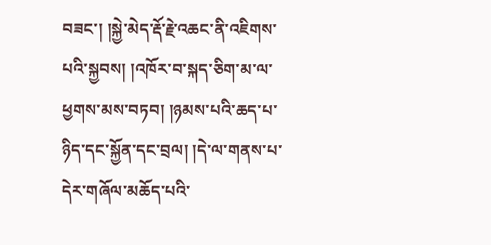བཟང་། །སྐྱེ་མེད་རྡོ་རྗེ་འཆང་ནི་འཇིགས་པའི་སྐྱབས། །འཁོར་བ་སྐད་ཅིག་མ་ལ་ཕྱགས་མས་བཏབ། །ཉམས་པའི་ཆད་པ་ཉིད་དང་སྐྱོན་དང་བྲལ། །དེ་ལ་གནས་པ་དེར་གཞོལ་མཆོད་པའི་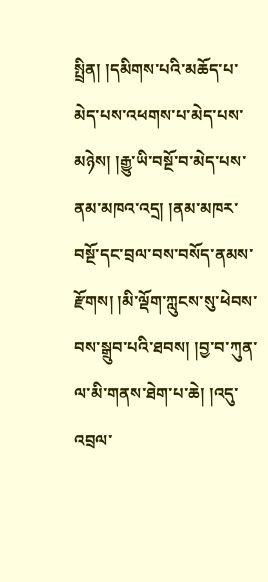སྤྲིན། །དམིགས་པའི་མཆོད་པ་མེད་པས་འཕགས་པ་མེད་པས་མཉེས། །རྒྱུ་ཡི་བསྔོ་བ་མེད་པས་ནམ་མཁའ་འདྲ། །ནམ་མཁར་བསྔོ་དང་བྲལ་བས་བསོད་ནམས་རྫོགས། །མི་ལྡོག་ཀླུངས་སུ་ཕེབས་བས་སྒྲུབ་པའི་ཐབས། །བྱ་བ་ཀུན་ལ་མི་གནས་ཐེག་པ་ཆེ། །འདུ་འབྲལ་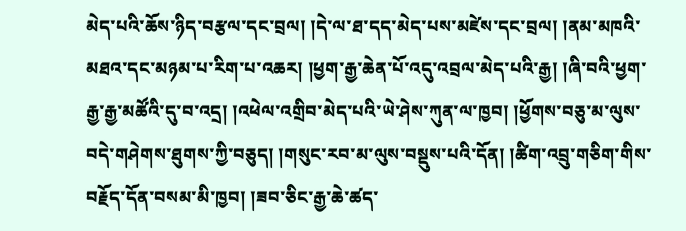མེད་པའི་ཆོས་ཉིད་བརྩལ་དང་བྲལ། །དེ་ལ་ཐ་དད་མེད་པས་མཛེས་དང་བྲལ། །ནམ་མཁའི་མཐའ་དང་མཉམ་པ་རིག་པ་འཆར། །ཕྱག་རྒྱ་ཆེན་པོ་འདུ་འབྲལ་མེད་པའི་རྒྱ། །ཞི་བའི་ཕྱག་རྒྱ་རྒྱ་མཚོའི་དུ་བ་འདྲ། །འཕེལ་འགྲིབ་མེད་པའི་ཡེ་ཤེས་ཀུན་ལ་ཁྱབ། །ཕྱོགས་བཅུ་མ་ལུས་བདེ་གཤེགས་ཐུགས་ཀྱི་བཅུད། །གསུང་རབ་མ་ལུས་བསྡུས་པའི་དོན། །ཚིག་འབྲུ་གཅིག་གིས་བརྗོད་དོན་བསམ་མི་ཁྱབ། །ཟབ་ཅིང་རྒྱ་ཆེ་ཚད་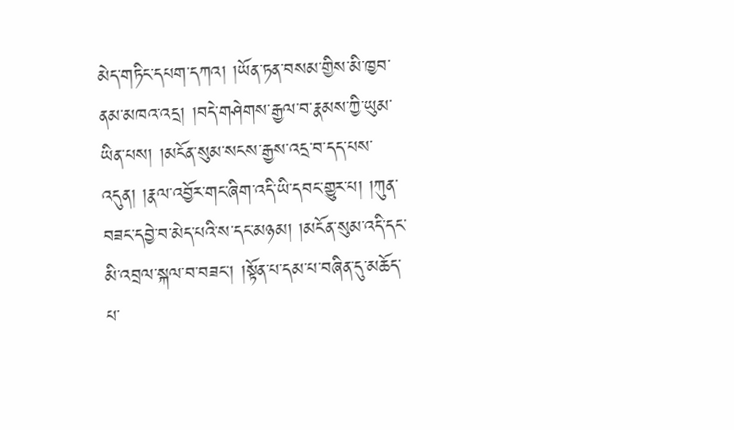མེད་གཏིང་དཔག་དཀའ། །ཡོན་ཏན་བསམ་གྱིས་མི་ཁྱབ་ནམ་མཁའ་འདྲ། །བདེ་གཤེགས་རྒྱལ་བ་རྣམས་ཀྱི་ཡུམ་ཡིན་པས། །མངོན་སུམ་སངས་རྒྱས་འདྲ་བ་དད་པས་འདུན། །རྣལ་འབྱོར་གང་ཞིག་འདི་ཡི་དབང་གྱུར་པ། །ཀུན་བཟང་དབྱེ་བ་མེད་པའི་ས་དང་མཉམ། །མངོན་སུམ་འདི་དང་མི་འབྲལ་སྐལ་བ་བཟང་། །སྟོན་པ་དམ་པ་བཞིན་དུ་མཆོད་པ་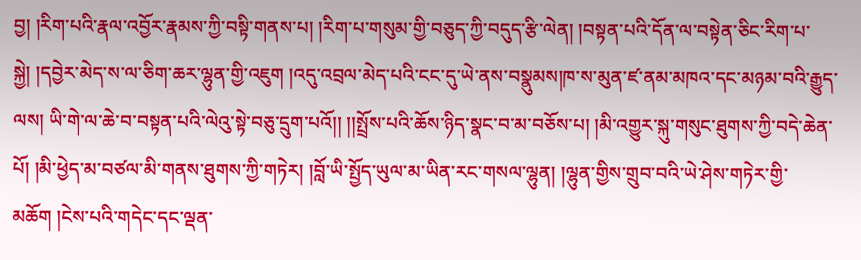བྱ། །རིག་པའི་རྣལ་འབྱོར་རྣམས་ཀྱི་བསྟི་གནས་པ། །རིག་པ་གསུམ་གྱི་བཅུད་ཀྱི་བདུད་རྩི་ལེན། །བསྟན་པའི་དོན་ལ་བསྟེན་ཅིང་རིག་པ་སྐྱེ། །དབྱེར་མེད་ས་ལ་ཅིག་ཆར་ལྷུན་གྱི་འཇུག །འདུ་འབྲལ་མེད་པའི་ངང་དུ་ཡེ་ནས་བསྣུམས།ཁ་ས་མུན་ཛ་ནམ་མཁའ་དང་མཉམ་བའི་རྒྱུད་ལས། ཡི་གེ་ལ་ཆེ་བ་བསྟན་པའི་ལེའུ་སྟེ་བཅུ་དྲུག་པའོ།། །།སྤྲོས་པའི་ཆོས་ཉིད་སྣང་བ་མ་བཅོས་པ། །མི་འགྱུར་སྐུ་གསུང་ཐུགས་ཀྱི་བདེ་ཆེན་པོ། །མི་ཕྱེད་མ་བཙལ་མི་གནས་ཐུགས་ཀྱི་གཏེར། །བློ་ཡི་སྤྱོད་ཡུལ་མ་ཡིན་རང་གསལ་ལྷུན། །ལྷུན་གྱིས་གྲུབ་བའི་ཡེ་ཤེས་གཏེར་གྱི་མཆོག །ངེས་པའི་གདེང་དང་ལྡན་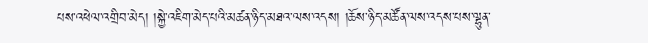པས་འཕེལ་འགྲིབ་མེད། །སྐྱེ་འཇིག་མེད་པའི་མཚན་ཉིད་མཐའ་ལས་འདས། །ཆོས་ཉིད་མཚོན་ལས་འདས་པས་ལྷུན་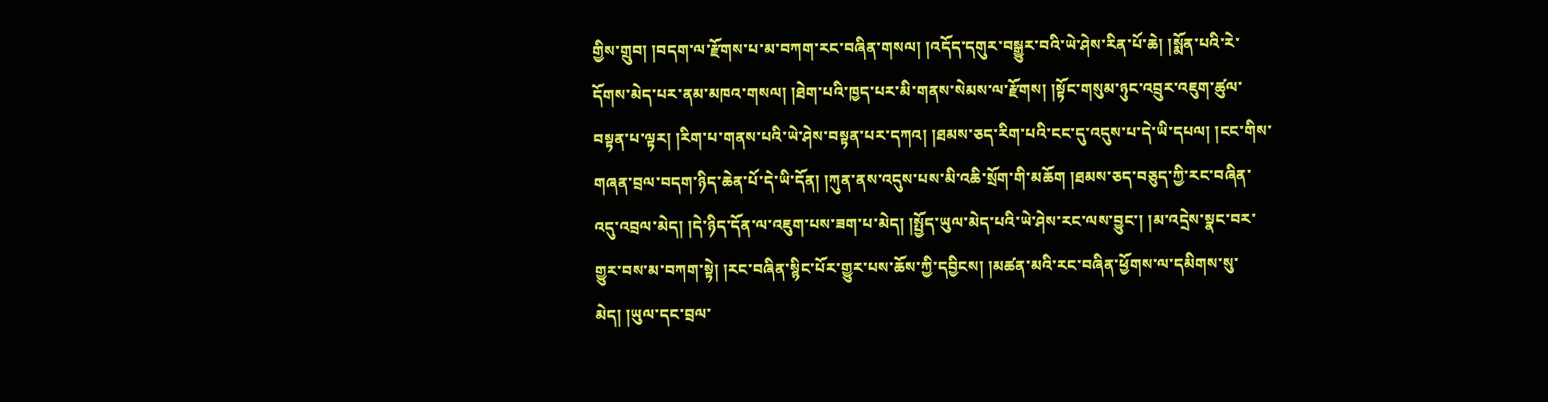གྱིས་གྲུབ། །བདག་ལ་རྫོགས་པ་མ་བཀག་རང་བཞིན་གསལ། །འདོད་དགུར་བསྒྱུར་བའི་ཡེ་ཤེས་རིན་པོ་ཆེ། །སྨོན་པའི་རེ་དོགས་མེད་པར་ནམ་མཁའ་གསལ། །ཐེག་པའི་ཁྱད་པར་མི་གནས་སེམས་ལ་རྫོགས། །སྟོང་གསུམ་ཉུང་འབྲུར་འཇུག་ཚུལ་བསྟན་པ་ལྟར། །རིག་པ་གནས་པའི་ཡེ་ཤེས་བསྟན་པར་དཀའ། །ཐམས་ཅད་རིག་པའི་ངང་དུ་འདུས་པ་དེ་ཡི་དཔལ། །ངང་གིས་གཞན་བྲལ་བདག་ཉིད་ཆེན་པོ་དེ་ཡི་དོན། །ཀུན་ནས་འདུས་པས་མི་འཆི་སྲོག་གི་མཆོག །ཐམས་ཅད་བཅུད་ཀྱི་རང་བཞིན་འདུ་འབྲལ་མེད། །དེ་ཉིད་དོན་ལ་འཇུག་པས་ཟག་པ་མེད། །སྤྱོད་ཡུལ་མེད་པའི་ཡེ་ཤེས་རང་ལས་བྱུང་། །མ་འདྲེས་སྣང་བར་གྱུར་བས་མ་བཀག་སྟེ། །རང་བཞིན་སྙིང་པོར་གྱུར་པས་ཆོས་ཀྱི་དབྱིངས། །མཚན་མའི་རང་བཞིན་ཕྱོགས་ལ་དམིགས་སུ་མེད། །ཡུལ་དང་བྲལ་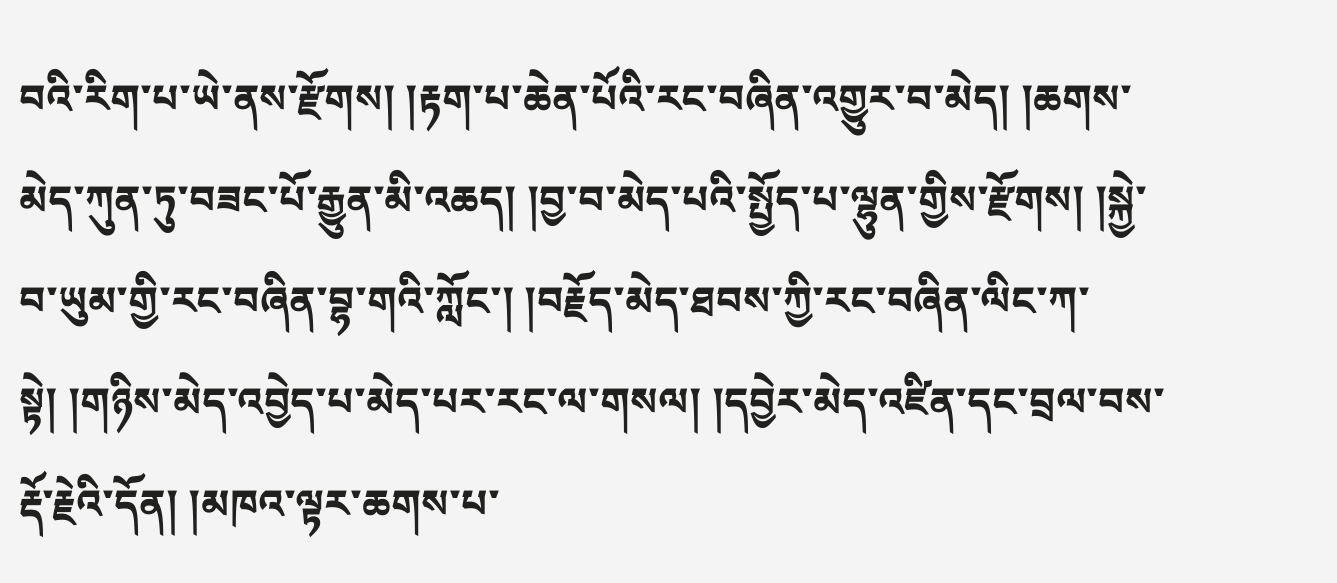བའི་རིག་པ་ཡེ་ནས་རྫོགས། །རྟག་པ་ཆེན་པོའི་རང་བཞིན་འགྱུར་བ་མེད། །ཆགས་མེད་ཀུན་ཏུ་བཟང་པོ་རྒྱུན་མི་འཆད། །བྱ་བ་མེད་པའི་སྤྱོད་པ་ལྷུན་གྱིས་རྫོགས། །སྐྱེ་བ་ཡུམ་གྱི་རང་བཞིན་བྷ་གའི་ཀློང་། །བརྗོད་མེད་ཐབས་ཀྱི་རང་བཞིན་ལིང་ཀ་སྟེ། །གཉིས་མེད་འབྱེད་པ་མེད་པར་རང་ལ་གསལ། །དབྱེར་མེད་འཛིན་དང་བྲལ་བས་རྡོ་རྗེའི་དོན། །མཁའ་ལྟར་ཆགས་པ་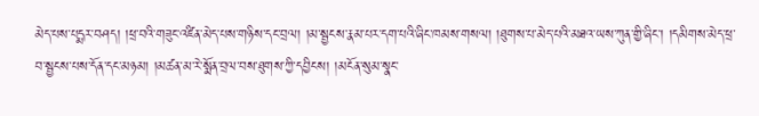མེད་པས་པདྨར་བཤད། །ཕྲ་བའི་གཟུང་འཛིན་མེད་པས་གཉིས་དང་བྲལ། །མ་སྦྱངས་རྣམ་པར་དག་པའི་ཞིང་ཁམས་གསལ། །ཐུགས་པ་མེད་པའི་མཐའ་ཡས་ཀུན་གྱི་ཞིང་། །དམིགས་མེད་ཕྲ་བ་སྦྱངས་པས་དོན་དང་མཉམ། །མཚན་མ་རེ་སྨོན་བྲལ་བས་ཐུགས་ཀྱི་དབྱིངས། །མངོན་སུམ་སྣང་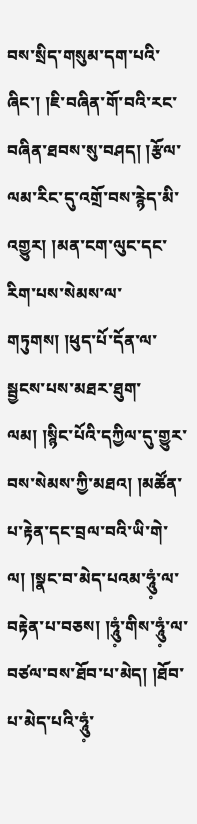བས་སྲིད་གསུམ་དག་པའི་ཞིང་། །ཇི་བཞིན་གོ་བའི་རང་བཞིན་ཐབས་སུ་བཤད། །རྩོལ་ལམ་རིང་དུ་འགྲོ་བས་རྙེད་མི་འགྱུར། །མན་ངག་ལུང་དང་རིག་པས་སེམས་ལ་གཏུགས། །ཕུད་པོ་དོན་ལ་སྦྱངས་པས་མཐར་ཐུག་ལམ། །སྙིང་པོའི་དཀྱིལ་དུ་གྱུར་བས་སེམས་ཀྱི་མཐའ། །མཚོན་པ་རྟེན་དང་བྲལ་བའི་ཡི་གེ་ལ། །སྣང་བ་མེད་པའམ་ཧཱུཾ༷་ལ་བརྟེན་པ་བཅས། །ཧཱུཾ༷་གིས་ཧཱུཾ༷་ལ་བཙལ་བས་ཐོབ་པ་མེད། །ཐོབ་པ་མེད་པའི་ཧཱུཾ༷་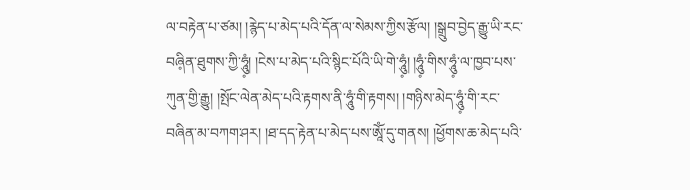ལ་བརྟེན་པ་ཙམ། །རྙེད་པ་མེད་པའི་དོན་ལ་སེམས་ཀྱིས་རྩོལ། །སྒྲུབ་བྱེད་རྒྱུ་ཡི་རང་བཞི༷ན་ཐུགས་ཀྱི་ཧཱུཾ༷། །ངེས་པ་མེད་པའི་སྙིང་པོའི་ཡི་གེ་ཧཱུཾ༷། །ཧཱུཾ༷་གིས་ཧཱུཾ༷་ལ་ཁྱབ་པས་ཀུན་གྱི་རྒྱུ། །སྤོང་ལེན་མེད་པའི་རྟགས་ནི་ཧཱུཾ་གི་རྟགས། །གཉིས་མེད་ཧཱུཾ༷་གི་རང་བཞིན་མ་བཀག་ཤར། །ཐ་དད་རྟེན་པ་མེད་པས་ཨཱོཾ་དུ་གནས། །ཕྱོགས་ཆ་མེད་པའི་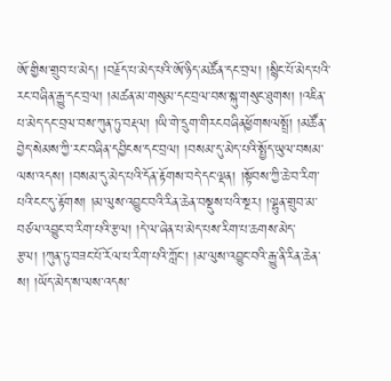ཨོ་གྱིས་གྲུབ་པ་མེད། །བརྗོད་པ་མེད་པའི་ཨོ་ཉིད་མཚོན་དང་བྲལ། །སྙིང་པོ་མེད་པའི་རང་བཞིན་རྒྱུ་དང་བྲལ། །མཚན་མ་གསུམ་དང་བྲལ་བས་སྐུ་གསུང་ཐུགས། །འཇིན་པ་མེད་དང་བྲལ་བས་ཀུན་ཏུ་བརྡལ། །ཡི་གེ་དྲུག་གིརངབཞིནཕྱོགསལསྤྲོ། །མཚོན་བྱེད་སེམས་ཀྱི་རང་བཞིན་དབྱིངས་དང་བྲལ། །བསམ་དུ་མེད་པའི་སྤྱོད་ཡུལ་བསམ་ལས་འདས། །བསམ་དུ་མེད་པའི་དོན་རྟོགས་བདེ་དང་ལྡན། །སྟོབས་ཀྱི་ཆེ་བ་རིག་པའི་ངང་དུ་རྟོགས། །མ་ལུས་འབྱུང་བའི་རིན་ཆེན་བསྡུས་པའི་སྔར། །ལྷུན་གྲུབ་མ་བཙལ་འབྱུང་བ་རིག་པའི་རྩལ། །དེ་ལ་ཞེན་པ་མེད་པས་རིག་པ་ཆགས་མེད་རྩལ། །ཀུན་ཏུ་བཟང་པོ་རོལ་པ་རིག་པའི་ཀློང་། །མ་ལུས་འབྱུང་བའི་རྒྱུ་ནི་རིན་ཆེན་ས། །ཡོད་མེད་ས་ལས་འདས་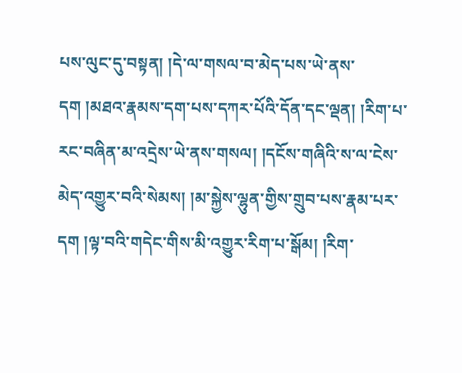པས་ལུང་དུ་བསྟན། །དེ་ལ་གསལ་བ་མེད་པས་ཡེ་ནས་དག །མཐའ་རྣམས་དག་པས་དཀར་པོའི་དོན་དང་ལྡན། །རིག་པ་རང་བཞིན་མ་འདྲེས་ཡེ་ནས་གསལ། །དངོས་གཞིའི་ས་ལ་ངེས་མེད་འགྱུར་བའི་སེམས། །མ་སྐྱེས་ལྷུན་གྱིས་གྲུབ་པས་རྣམ་པར་དག །ལྟ་བའི་གདེང་གིས་མི་འགྱུར་རིག་པ་སྒོམ། །རིག་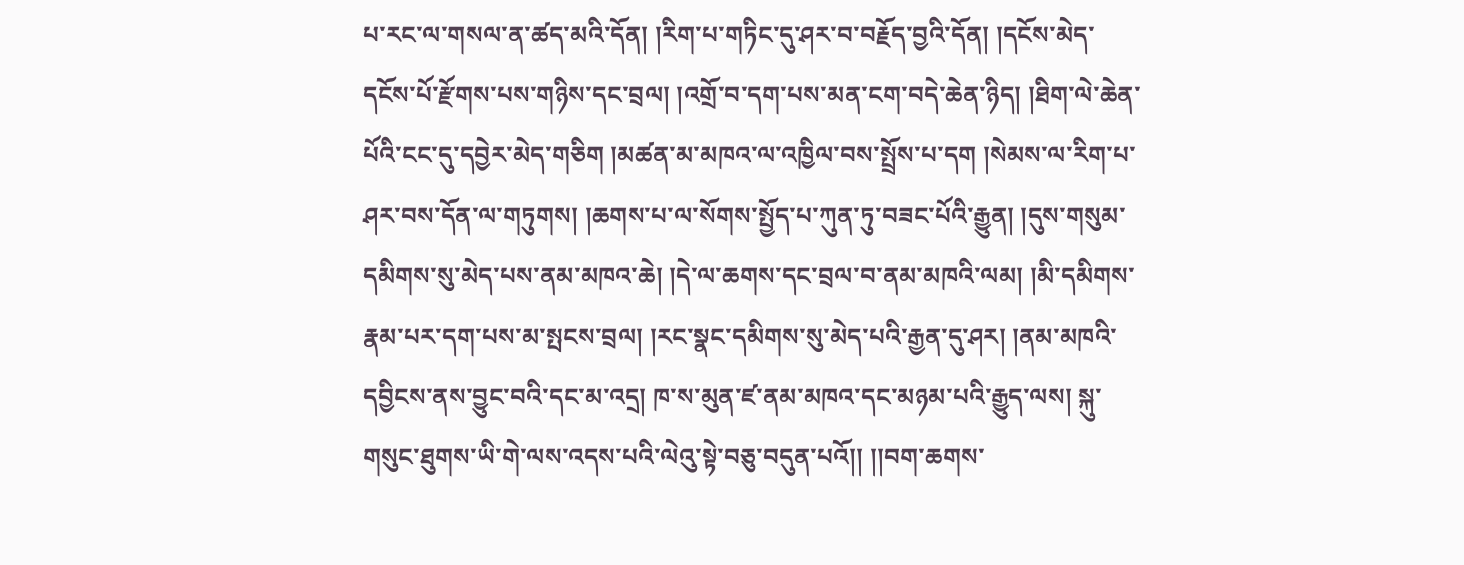པ་རང་ལ་གསལ་ན་ཚད་མའི་དོན། །རིག་པ་གཏིང་དུ་ཤར་བ་བརྗོད་བྱའི་དོན། །དངོས་མེད་དངོས་པོ་རྫོགས་པས་གཉིས་དང་བྲལ། །འགྲོ་བ་དག་པས་མན་ངག་བདེ་ཆེན་ཉིད། །ཐིག་ལེ་ཆེན་པོའི་ངང་དུ་དབྱེར་མེད་གཅིག །མཚན་མ་མཁའ་ལ་འཁྱིལ་བས་སྤྲོས་པ་དག །སེམས་ལ་རིག་པ་ཤར་བས་དོན་ལ་གཏུགས། །ཆགས་པ་ལ་སོགས་སྤྱོད་པ་ཀུན་ཏུ་བཟང་པོའི་རྒྱུན། །དུས་གསུམ་དམིགས་སུ་མེད་པས་ནམ་མཁའ་ཆེ། །དེ་ལ་ཆགས་དང་བྲལ་བ་ནམ་མཁའི་ལམ། །མི་དམིགས་རྣམ་པར་དག་པས་མ་སྤངས་བྲལ། །རང་སྣང་དམིགས་སུ་མེད་པའི་རྒྱན་དུ་ཤར། །ནམ་མཁའི་དབྱིངས་ནས་བྱུང་བའི་དང་མ་འདྲ། ཁ་ས་མུན་ཛ་ནམ་མཁའ་དང་མཉམ་པའི་རྒྱུད་ལས། སྐུ་གསུང་ཐུགས་ཡི་གེ་ལས་འདས་པའི་ལེའུ་སྟེ་བཅུ་བདུན་པའོ།། །།བག་ཆགས་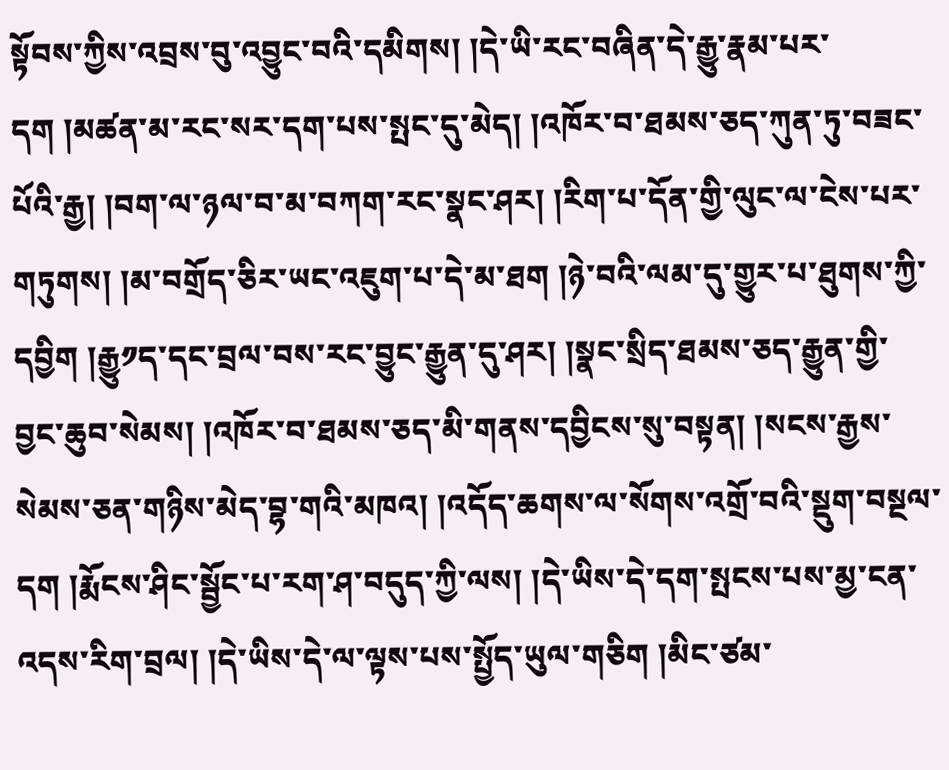སྟོབས་ཀྱིས་འབྲས་བུ་འབྱུང་བའི་དམིགས། །དེ་ཡི་རང་བཞིན་དེ་རྒྱུ་རྣམ་པར་དག །མཚན་མ་རང་སར་དག་པས་སྤང་དུ་མེད། །འཁོར་བ་ཐམས་ཅད་ཀུན་ཏུ་བཟང་པོའི་རྒྱ། །བག་ལ་ཉལ་བ་མ་བཀག་རང་སྣང་ཤར། །རིག་པ་དོན་གྱི་ལུང་ལ་ངེས་པར་གཏུགས། །མ་བགྲོད་ཅིར་ཡང་འཇུག་པ་དེ་མ་ཐག །ཉེ་བའི་ལམ་དུ་གྱུར་པ་ཐུགས་ཀྱི་དབྱིག །རྒྱུ༡ད་དང་བྲལ་བས་རང་བྱུང་རྒྱུན་དུ་ཤར། །སྣང་སྲིད་ཐམས་ཅད་རྒྱུན་གྱི་བྱང་ཆུབ་སེམས། །འཁོར་བ་ཐམས་ཅད་མི་གནས་དབྱིངས་སུ་བསྟན། །སངས་རྒྱས་སེམས་ཅན་གཉིས་མེད་བྷ་གའི་མཁའ། །འདོད་ཆགས་ལ་སོགས་འགྲོ་བའི་སྡུག་བསྔལ་དག །རྨོངས་ཤིང་སྦྱོང་པ་རག་ཤ་བདུད་ཀྱི་ལས། །དེ་ཡིས་དེ་དག་སྤངས་པས་མྱ་ངན་འདས་རིག་བྲལ། །དེ་ཡིས་དེ་ལ་ལྟས་པས་སྤྱོད་ཡུལ་གཅིག །མིང་ཙམ་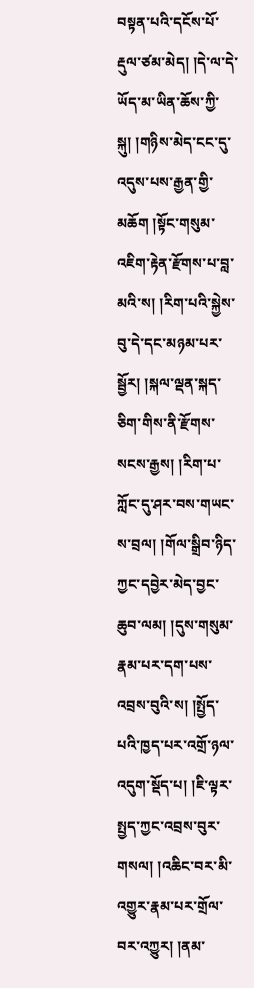བསྟན་པའི་དངོས་པོ་རྡུལ་ཙམ་མེད། །དེ་ལ་དེ་ཡོད་མ་ཡིན་ཆོས་ཀྱི་སྐུ། །གཉིས་མེད་ངང་དུ་འདུས་པས་རྒྱན་གྱི་མཆོག །སྟོང་གསུམ་འཇིག་རྟེན་རྫོགས་པ་བླ་མའི་ས། །རིག་པའི་སྐྱེས་བུ་དེ་དང་མཉམ་པར་སྦྱོར། །སྐལ་ལྡན་སྐད་ཅིག་གིས་ནི་རྫོགས་སངས་རྒྱས། །རིག་པ་ཀློང་དུ་ཤར་བས་གཡང་ས་བྲལ། །གོལ་སྒྲིབ་ཉིད་ཀྱང་དབྱེར་མེད་བྱང་ཆུབ་ལམ། །དུས་གསུམ་རྣམ་པར་དག་པས་འབྲས་བུའི་ས། །སྤྱོད་པའི་ཁྱད་པར་འགྲོ་ཉལ་འདུག་སྡོད་པ། །ཇི་ལྟར་སྤྱད་ཀྱང་འབྲས་བུར་གསལ། །འཆིང་བར་མི་འགྱུར་རྣམ་པར་གྲོལ་བར་འཀྱུར། །ནམ་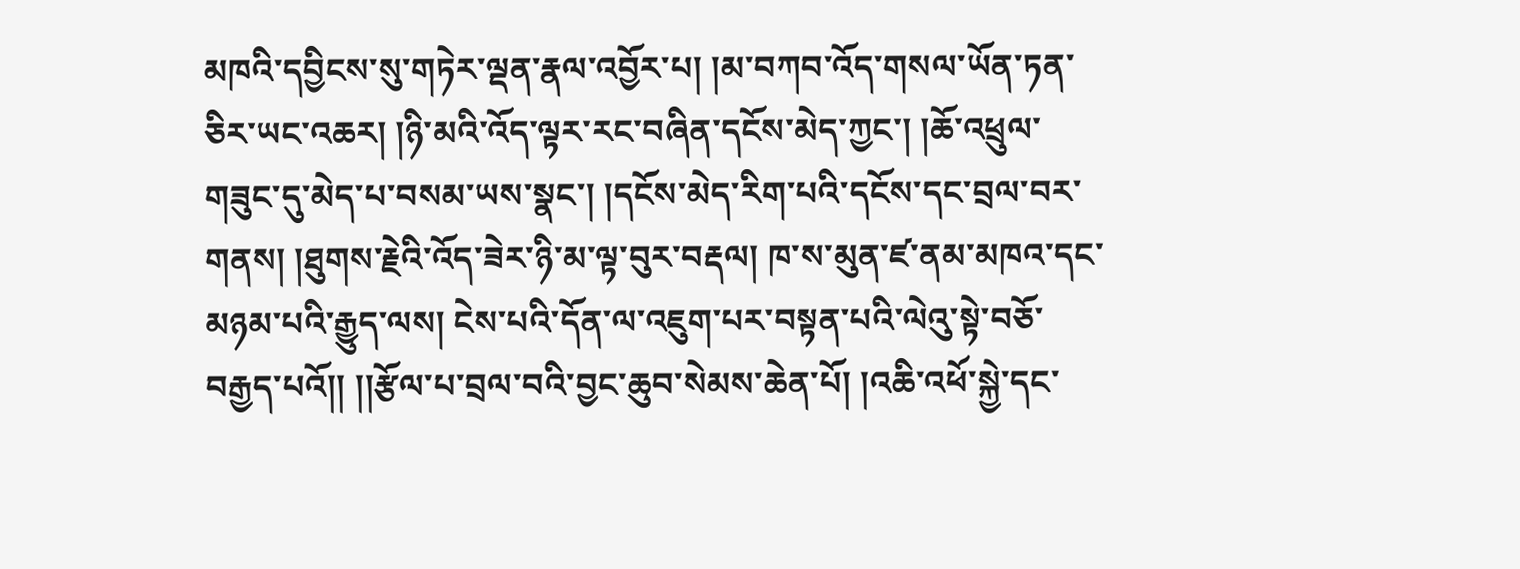མཁའི་དབྱིངས་སུ་གཏེར་ལྡན་རྣལ་འབྱོར་པ། །མ་བཀབ་འོད་གསལ་ཡོན་ཏན་ཅིར་ཡང་འཆར། །ཉི་མའི་འོད་ལྟར་རང་བཞིན་དངོས་མེད་ཀྱང་། །ཆོ་འཕྲུལ་གཟུང་དུ་མེད་པ་བསམ་ཡས་སྣང་། །དངོས་མེད་རིག་པའི་དངོས་དང་བྲལ་བར་གནས། །ཐུགས་རྗེའི་འོད་ཟེར་ཉི་མ་ལྟ་བུར་བརྡལ། ཁ་ས་མུན་ཛ་ནམ་མཁའ་དང་མཉམ་པའི་རྒྱུད་ལས། ངེས་པའི་དོན་ལ་འཇུག་པར་བསྟན་པའི་ལེའུ་སྟེ་བཅོ་བརྒྱད་པའོ།། །།རྩོལ་པ་བྲལ་བའི་བྱང་ཆུབ་སེམས་ཆེན་པོ། །འཆི་འཕོ་སྐྱེ་དང་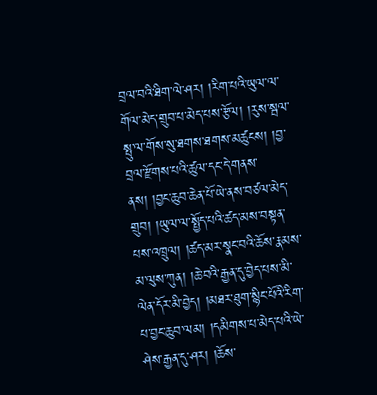བྲལ་བའི་ཐིག་ལེ་ཤར། །རིག་པའི་ཡུལ་ལ་གོལ་མེད་གྲུབ་པ་མེད་པས་རྩོལ། །རུས་སྦལ་སྤུ་ལ་གོས་སུ་ཐགས་ཐགས་མཚུངས། །བྱ་བྲལ་རྫོགས་པའི་ཚུལ་དང་དེ་གནས་ནས། །བྱང་ཆུབ་ཆེན་པོ་ཡེ་ནས་བཙལ་མེད་གྲུབ། །ཡུལ་ལ་སྤྱོད་པའི་ཚད་མས་བསྟན་པས་འཁྲུལ། །ཚད་མར་སྣང་བའི་ཆོས་རྣམས་མ་ལུས་ཀུན། །ཆེ་བའི་རྒྱན་དུ་བྱེད་པས་མི་ལེན་དོར་མི་བྱེད། །མཐར་ཐུག་སྙིང་པོའི་རིག་པ་བྱང་ཆུབ་ལམ། །དམིགས་པ་མེད་པའི་ཡེ་ཤེས་རྒྱན་དུ་ཤར། །ཆོས་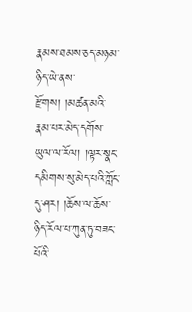རྣམས་ཐམས་ཅད་མཉམ་ཉིད་ཡེ་ནས་རྫོགས། །མཚན་མའི་རྣམ་པར་མེད་དགོས་ཡུལ་ལ་རོལ། །ལྟར་སྣང་དམིགས་སུ་མེད་པའི་ཀློང་དུ་ཤར། །ཆོས་ལ་ཆོས་ཉིད་རོལ་པ་ཀུན་ཏུ་བཟང་པོའི་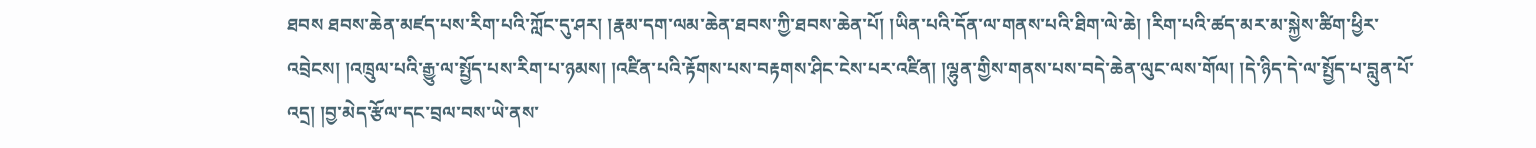ཐབས ཐབས་ཆེན་མཛད་པས་རིག་པའི་ཀློང་དུ་ཤར། །རྣམ་དག་ལམ་ཆེན་ཐབས་ཀྱི་ཐབས་ཆེན་པོ། །ཡིན་པའི་དོན་ལ་གནས་པའི་ཐིག་ལེ་ཆེ། །རིག་པའི་ཚད་མར་མ་སྐྱེས་ཚིག་ཕྱིར་འབྲེངས། །འཁྲུལ་པའི་རྒྱུ་ལ་སྤྱོད་པས་རིག་པ་ཉམས། །འཛིན་པའི་རྟོགས་པས་བརྟགས་ཤིང་ངེས་པར་འཛིན། །ལྷུན་གྱིས་གནས་པས་བདེ་ཆེན་ལུང་ལས་གོལ། །དེ་ཉིད་དེ་ལ་སྤྱོད་པ་བླུན་པོ་འདྲ། །བྱ་མེད་རྩོལ་དང་བྲལ་བས་ཡེ་ནས་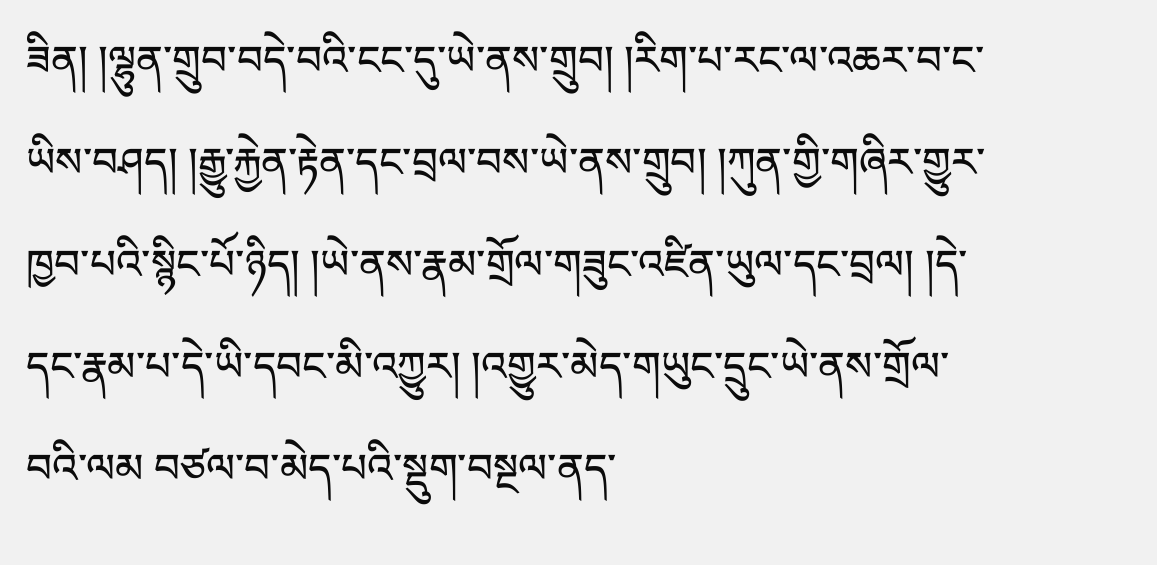ཟིན། །ལྷུན་གྲུབ་བདེ་བའི་ངང་དུ་ཡེ་ནས་གྲུབ། །རིག་པ་རང་ལ་འཆར་བ་ང་ཡིས་བཤད། །རྒྱུ་རྐྱེན་རྟེན་དང་བྲལ་བས་ཡེ་ནས་གྲུབ། །ཀུན་གྱི་གཞིར་གྱུར་ཁྱབ་པའི་སྙིང་པོ་ཉིད། །ཡེ་ནས་རྣམ་གྲོལ་གཟུང་འཛིན་ཡུལ་དང་བྲལ། །དེ་དང་རྣམ་པ་དེ་ཡི་དབང་མི་འཀྱུར། །འགྱུར་མེད་གཡུང་དྲུང་ཡེ་ནས་གྲོལ་བའི་ལམ བཙལ་བ་མེད་པའི་སྡུག་བསྔལ་ནད་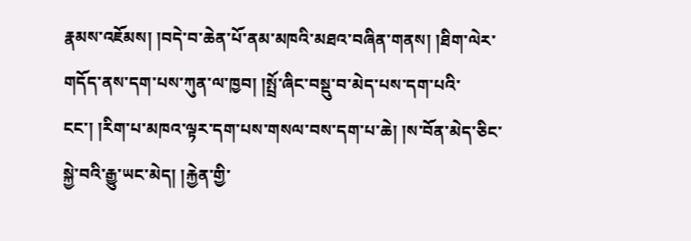རྣམས་འཇོམས། །བདེ་བ་ཆེན་པོ་ནམ་མཁའི་མཐའ་བཞིན་གནས། །ཐིག་ལེར་གདོད་ནས་དག་པས་ཀུན་ལ་ཁྱབ། །སྤྲོ་ཞིང་བསྡུ་བ་མེད་པས་དག་པའི་ངང་། །རིག་པ་མཁའ་ལྟར་དག་པས་གསལ་བས་དག་པ་ཆེ། །ས་བོན་མེད་ཅིང་སྐྱེ་བའི་རྒྱུ་ཡང་མེད། །རྐྱེན་གྱི་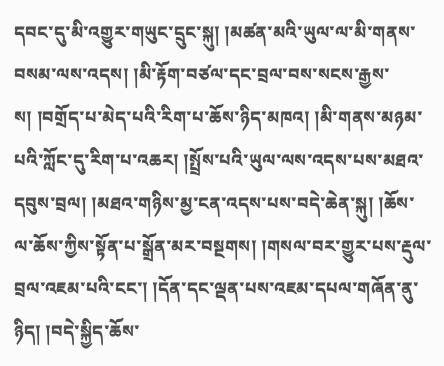དབང་དུ་མི་འགྱུར་གཡུང་དྲུང་སྐུ། །མཚན་མའི་ཡུལ་ལ་མི་གནས་བསམ་ལས་འདས། །མི་རྟོག་བཙལ་དང་བྲལ་བས་སངས་རྒྱས་ས། །བགྲོད་པ་མེད་པའི་རིག་པ་ཆོས་ཉིད་མཁའ། །མི་གནས་མཉམ་པའི་ཀློང་དུ་རིག་པ་འཆར། །སྤྲོས་པའི་ཡུལ་ལས་འདས་པས་མཐའ་དབུས་བྲལ། །མཐའ་གཉིས་མྱ་ངན་འདས་པས་བདེ་ཆེན་སྐུ། །ཆོས་ལ་ཆོས་ཀྱིས་སྟོན་པ་སྒྲོན་མར་བསྔགས། །གསལ་བར་གྱུར་པས་རྡུལ་བྲལ་འཇམ་པའི་ངང་། །དོན་དང་ལྡན་པས་འཇམ་དཔལ་གཞོན་ནུ་ཉིད། །བདེ་སྐྱིད་ཆོས་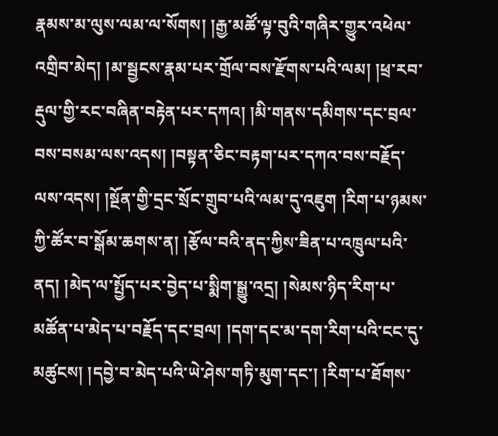རྣམས་མ་ལུས་ལམ་ལ་སོགས། །རྒྱ་མཚོ་ལྟ་བུའི་གཞིར་གྱུར་འཕེལ་འགྲིབ་མེད། །མ་སྦྱངས་རྣམ་པར་གྲོལ་བས་རྫོགས་པའི་ལམ། །ཕྲ་རབ་རྡུལ་གྱི་རང་བཞིན་བརྟེན་པར་དཀའ། །མི་གནས་དམིགས་དང་བྲལ་བས་བསམ་ལས་འདས། །བསྟན་ཅིང་བརྟག་པར་དཀའ་བས་བརྗོད་ལས་འདས། །སྔོན་གྱི་དྲང་སྲོང་གྲུབ་པའི་ལམ་དུ་འཇུག །རིག་པ་ཉམས་ཀྱི་ཚོར་བ་སྒོམ་ཆགས་ན། །རྩོལ་བའི་ནད་ཀྱིས་ཟིན་པ་འཁྲུལ་པའི་ནད། །མེད་ལ་སྤྱོད་པར་བྱེད་པ་སྨིག་སྒྱུ་འདྲ། །སེམས་ཉིད་རིག་པ་མཚོན་པ་མེད་པ་བརྗོད་དང་བྲལ། །དག་དང་མ་དག་རིག་པའི་ངང་དུ་མཚུངས། །དབྱེ་བ་མེད་པའི་ཡེ་ཤེས་གཏི་མུག་དང་། །རིག་པ་ཐོགས་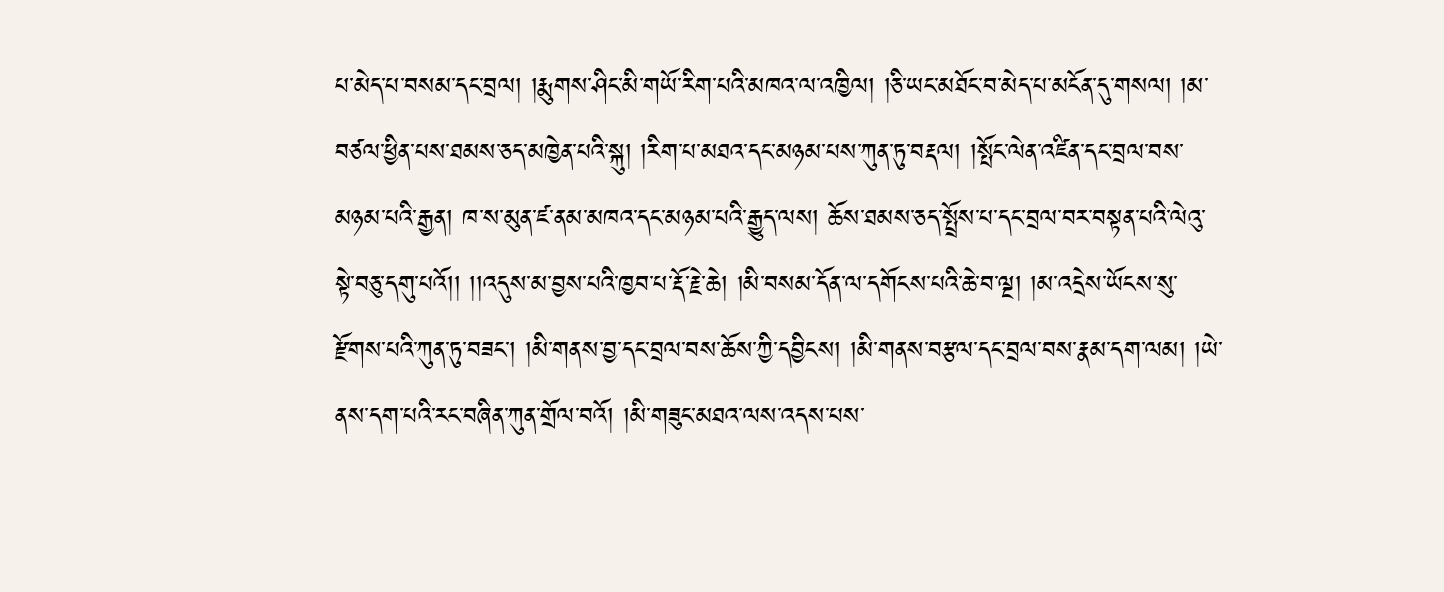པ་མེད་པ་བསམ་དང་བྲལ། །རྨུགས་ཤིང་མི་གཡོ་རིག་པའི་མཁའ་ལ་འཁྱིལ། །ཅི་ཡང་མཐོང་བ་མེད་པ་མངོན་དུ་གསལ། །མ་བཙལ་ཕྱིན་པས་ཐམས་ཅད་མཁྱེན་པའི་སྐུ། །རིག་པ་མཐའ་དང་མཉམ་པས་ཀུན་ཏུ་བརྡལ། །སྤོང་ལེན་འཛིན་དང་བྲལ་བས་མཉམ་པའི་རྒྱན། ཁ་ས་མུན་ཛ་ནམ་མཁའ་དང་མཉམ་པའི་རྒྱུད་ལས། ཆོས་ཐམས་ཅད་སྤྲོས་པ་དང་བྲལ་བར་བསྟན་པའི་ལེའུ་སྟེ་བཅུ་དགུ་པའོ།། །།འདུས་མ་བྱས་པའི་ཁྱབ་པ་རྡོ་རྗེ་ཆེ། །མི་བསམ་དོན་ལ་དགོངས་པའི་ཆེ་བ་ལྔ། །མ་འདྲེས་ཡོངས་སུ་རྫོགས་པའི་ཀུན་ཏུ་བཟང་། །མི་གནས་བྱ་དང་བྲལ་བས་ཆོས་ཀྱི་དབྱིངས། །མི་གནས་བརྩལ་དང་བྲལ་བས་རྣམ་དག་ལམ། །ཡེ་ནས་དག་པའི་རང་བཞིན་ཀུན་གྲོལ་བའོ། །མི་གཟུང་མཐའ་ལས་འདས་པས་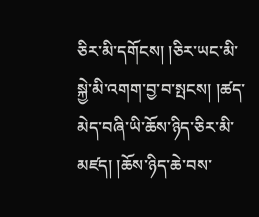ཅིར་མི་དགོངས། །ཅིར་ཡང་མི་སྐྱེ་མི་འགག་བྱ་བ་སྤངས། །ཚད་མེད་བཞི་ཡི་ཆོས་ཉིད་ཅིར་མི་མཛད། །ཆོས་ཉིད་ཆེ་བས་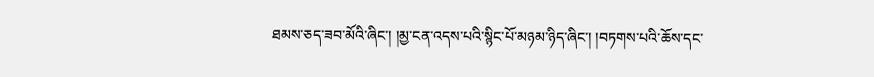ཐམས་ཅད་ཟབ་མོའི་ཞིང་། །མྱ་ངན་འདས་པའི་སྙིང་པོ་མཉམ་ཉིད་ཞིང་། །བཏགས་པའི་ཆོས་དང་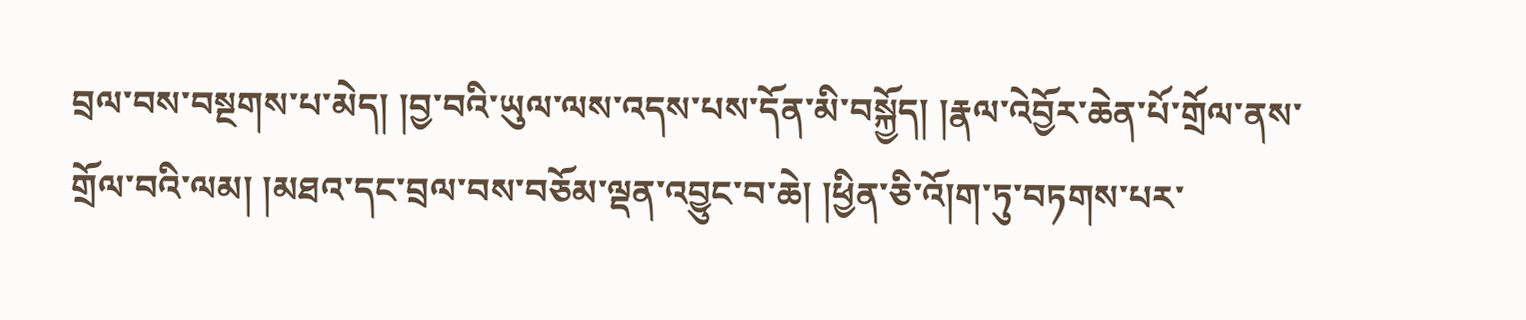བྲལ་བས་བསྔགས་པ་མེད། །བྱ་བའི་ཡུལ་ལས་འདས་པས་དོན་མི་བསྐྱོད། །རྣལ་འེབྱོར་ཆེན་པོ་གྲོལ་ནས་གྲོལ་བའི་ལམ། །མཐའ་དང་བྲལ་བས་བཅོམ་ལྡན་འབྱུང་བ་ཆེ། །ཕྱིན་ཅི་འོ།ག་ཏུ་བཏགས་པར་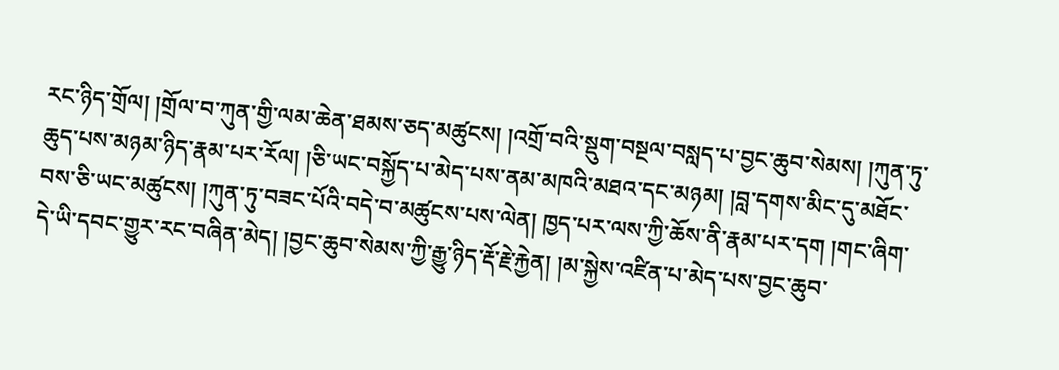རང་ཉིད་གྲོལ། །གྲོལ་བ་ཀུན་གྱི་ལམ་ཆེན་ཐམས་ཅད་མཚུངས། །འགྲོ་བའི་སྡུག་བསྔལ་བསླད་པ་བྱང་ཆུབ་སེམས། །ཀུན་ཏུ་ཆུད་པས་མཉམ་ཉིད་རྣམ་པར་རོལ། །ཅི་ཡང་བསྐྱོད་པ་མེད་པས་ནམ་མཁའི་མཐའ་དང་མཉམ། །བླ་དགས་མིང་དུ་མཐོང་བས་ཅི་ཡང་མཚུངས། །ཀུན་ཏུ་བཟང་པོའི་བདེ་བ་མཚུངས་པས་ལེན། ཁྱད་པར་ལས་ཀྱི་ཆོས་ནི་རྣམ་པར་དག །གང་ཞིག་དེ་ཡི་དབང་གྱུར་རང་བཞིན་མེད། །བྱང་ཆུབ་སེམས་ཀྱི་རྒྱུ་ཉིད་རྡོ་རྗེ་རྐྱེན། །མ་སྐྱེས་འཛིན་པ་མེད་པས་བྱང་ཆུབ་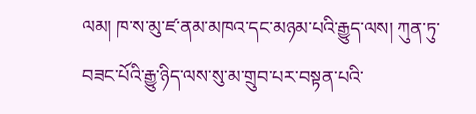ལམ། ཁ་ས་མུ་ཛ་ནམ་མཁའ་དང་མཉམ་པའི་རྒྱུད་ལས། ཀུན་ཏུ་བཟང་པོའི་རྒྱུ་ཉིད་ལས་སུ་མ་གྲུབ་པར་བསྟན་པའི་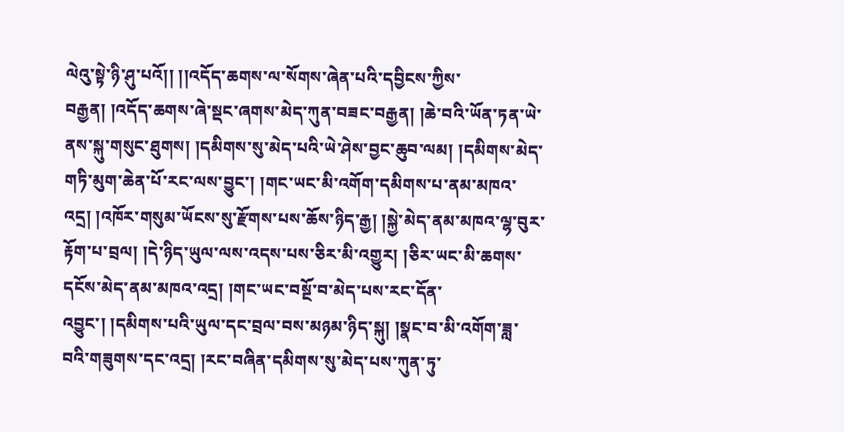ལེའུ་སྟེ་ཉི་ཤུ་པའོ།། །།འདོད་ཆགས་ལ་སོགས་ཞེན་པའི་དབྱིངས་ཀྱིས་བརྒྱན། །འདོད་ཆགས་ཞེ་སྡང་ཞགས་མེད་ཀུན་བཟང་བརྒྱན། །ཆེ་བའི་ཡོན་ཏན་ཡེ་ནས་སྐུ་གསུང་ཐུགས། །དམིགས་སུ་མེད་པའི་ཡེ་ཤེས་བྱང་ཆུབ་ལམ། །དམིགས་མེད་གཏི་མུག་ཆེན་པོ་རང་ལས་བྱུང་། །གང་ཡང་མི་འགོག་དམིགས་པ་ནམ་མཁའ་འདྲ། །འཁོར་གསུམ་ཡོངས་སུ་རྫོགས་པས་ཆོས་ཉིད་རྒྱ། །སྐྱེ་མེད་ནམ་མཁའ་ལྷ་བུར་རྟོག་པ་བྲལ། །དེ་ཉིད་ཡུལ་ལས་འདས་པས་ཅིར་མི་འགྱུར། །ཅིར་ཡང་མི་ཆགས་དངོས་མེད་ནམ་མཁའ་འདྲ། །གང་ཡང་བསྔོ་བ་མེད་པས་རང་དོན་འབྱུང་། །དམིགས་པའི་ཡུལ་དང་བྲལ་བས་མཉམ་ཉིད་སྐུ། །སྣང་བ་མི་འགོག་ཟླ་བའི་གཟུགས་དང་འདྲ། །རང་བཞིན་དམིགས་སུ་མེད་པས་ཀུན་ཏུ་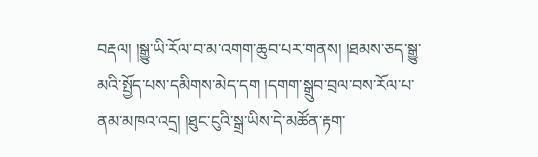བརྡལ། །སྒྱུ་ཡི་རོལ་བ་མ་འགག་ཆུབ་པར་གནས། །ཐམས་ཅད་སྒྱུ་མའི་སྤྱོད་པས་དམིགས་མེད་དག །དགག་སྒྲུབ་བྲལ་བས་རོལ་པ་ནམ་མཁའ་འདྲ། །ཐུང་ངུའི་སྒྲ་ཡིས་དེ་མཚོན་རྟག་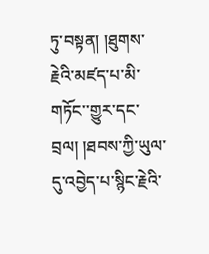ཏུ་བསྟན། །ཐུགས་རྗེའི་མཛད་པ་མི་གཏོང་་གྱུར་དང་བྲལ། །ཐབས་ཀྱི་ཡུལ་དུ་འབྱེད་པ་སྙིང་རྗེའི་